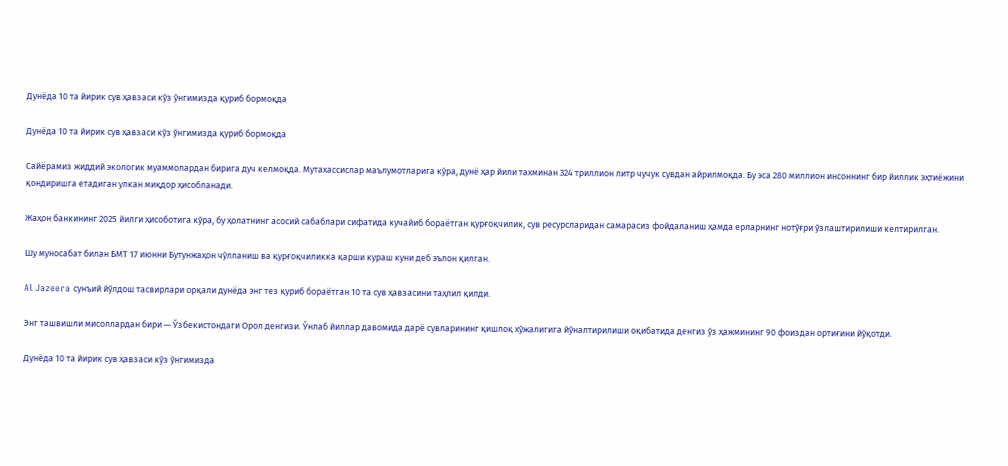Дунёда 10 та йирик сув ҳавзаси кўз ўнгимизда қуриб бормоқда

Дунёда 10 та йирик сув ҳавзаси кўз ўнгимизда қуриб бормоқда

Сайёрамиз жиддий экологик муаммолардан бирига дуч келмоқда. Мутахассислар маълумотларига кўра, дунё ҳар йили тахминан 324 триллион литр чучук сувдан айрилмоқда. Бу эса 280 миллион инсоннинг бир йиллик эҳтиёжини қондиришга етадиган улкан миқдор ҳисобланади.

Жаҳон банкининг 2025 йилги ҳисоботига кўра, бу ҳолатнинг асосий сабаблари сифатида кучайиб бораётган қурғоқчилик, сув ресурсларидан самарасиз фойдаланиш ҳамда ерларнинг нотўғри ўзлаштирилиши келтирилган.

Шу муносабат билан БМТ 17 июнни Бутунжаҳон чўлланиш ва қурғоқчиликка қарши кураш куни деб эълон қилган.

Al Jazeera сунъий йўлдош тасвирлари орқали дунёда энг тез қуриб бораётган 10 та сув ҳавзасини таҳлил қилди.

Энг ташвишли мисоллардан бири — Ўзбекистондаги Орол денгизи. Ўнлаб йиллар давомида дарё сувларининг қишлоқ хўжалигига йўналтирилиши оқибатида денгиз ўз ҳажмининг 90 фоиздан ортиғини йўқотди.

Дунёда 10 та йирик сув ҳавзаси кўз ўнгимизда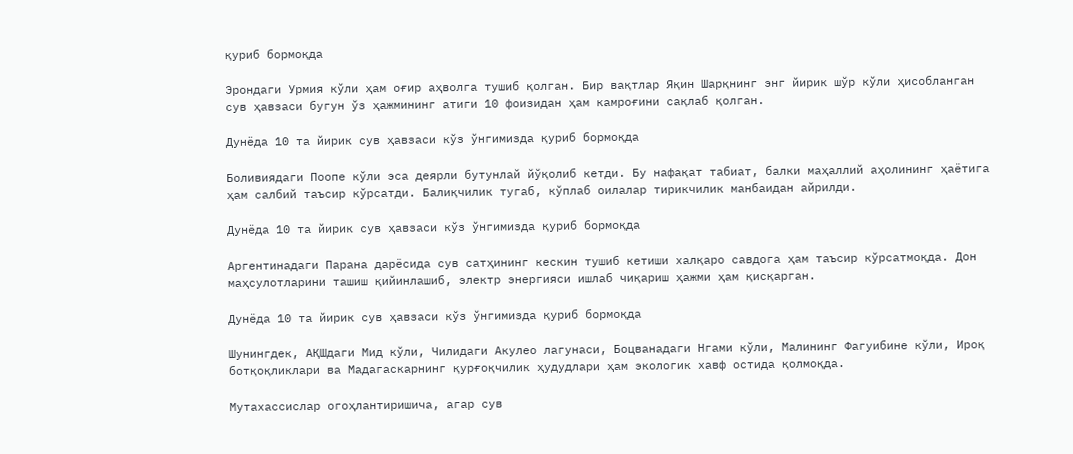қуриб бормоқда

Эрондаги Урмия кўли ҳам оғир аҳволга тушиб қолган. Бир вақтлар Яқин Шарқнинг энг йирик шўр кўли ҳисобланган сув ҳавзаси бугун ўз ҳажмининг атиги 10 фоизидан ҳам камроғини сақлаб қолган.

Дунёда 10 та йирик сув ҳавзаси кўз ўнгимизда қуриб бормоқда

Боливиядаги Поопе кўли эса деярли бутунлай йўқолиб кетди. Бу нафақат табиат, балки маҳаллий аҳолининг ҳаётига ҳам салбий таъсир кўрсатди. Балиқчилик тугаб, кўплаб оилалар тирикчилик манбаидан айрилди.

Дунёда 10 та йирик сув ҳавзаси кўз ўнгимизда қуриб бормоқда

Аргентинадаги Парана дарёсида сув сатҳининг кескин тушиб кетиши халқаро савдога ҳам таъсир кўрсатмоқда. Дон маҳсулотларини ташиш қийинлашиб, электр энергияси ишлаб чиқариш ҳажми ҳам қисқарган.

Дунёда 10 та йирик сув ҳавзаси кўз ўнгимизда қуриб бормоқда

Шунингдек, АҚШдаги Мид кўли, Чилидаги Акулео лагунаси, Боцванадаги Нгами кўли, Малининг Фагуибине кўли, Ироқ ботқоқликлари ва Мадагаскарнинг қурғоқчилик ҳудудлари ҳам экологик хавф остида қолмоқда.

Мутахассислар огоҳлантиришича, агар сув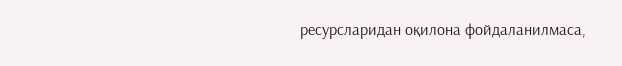ресурсларидан оқилона фойдаланилмаса,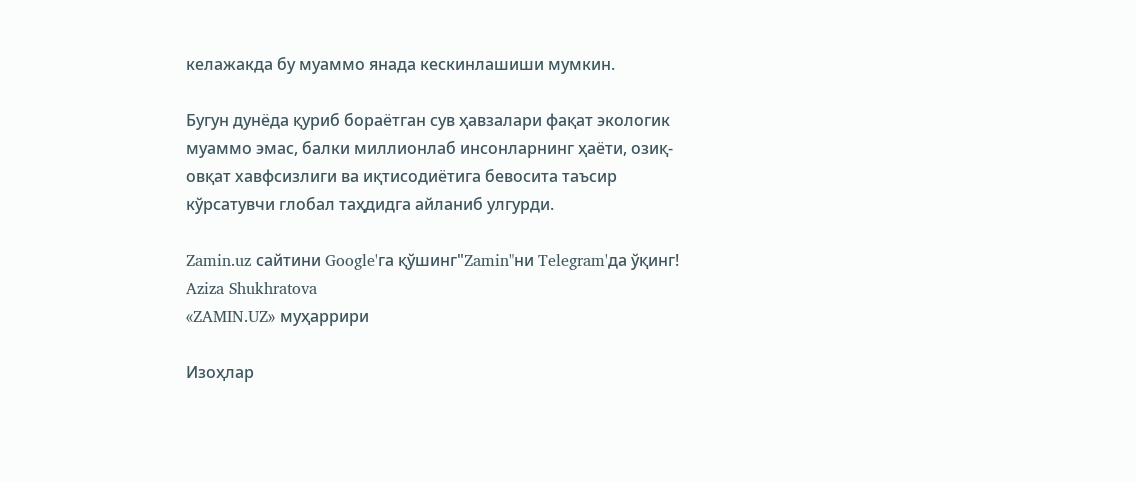келажакда бу муаммо янада кескинлашиши мумкин.

Бугун дунёда қуриб бораётган сув ҳавзалари фақат экологик муаммо эмас, балки миллионлаб инсонларнинг ҳаёти, озиқ-овқат хавфсизлиги ва иқтисодиётига бевосита таъсир кўрсатувчи глобал таҳдидга айланиб улгурди.

Zamin.uz сайтини Google'га қўшинг"Zamin"ни Telegram'да ўқинг!
Aziza Shukhratova
«ZAMIN.UZ» муҳаррири

Изоҳлар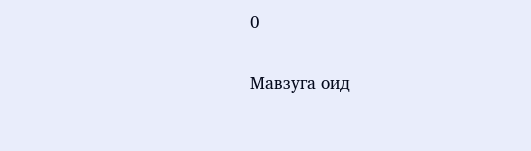0

Мавзуга оид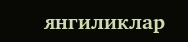янгиликлар